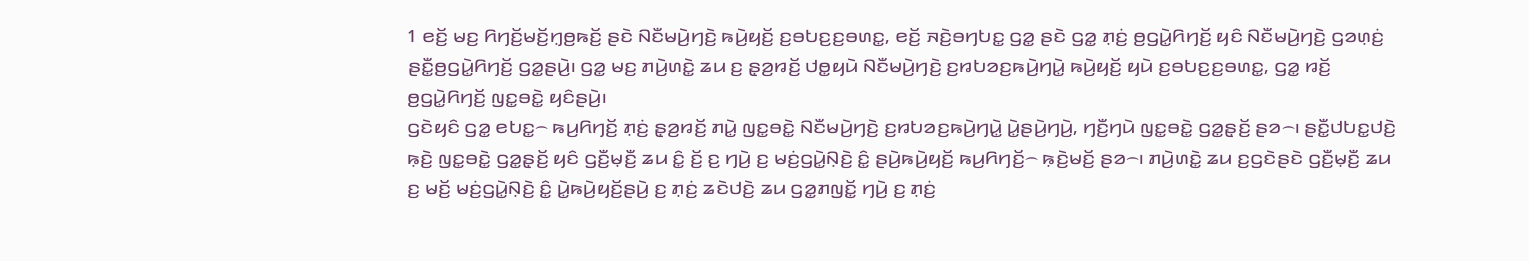1 ꤕꤢꤩ꤬ ꤗꤢ꤬ ꤖꤚꤢꤩ꤬ꤗꤢꤩ꤬ꤚ꤫ꤥ꤬ꤒꤢꤩ꤬ ꤔꤢꤧ ꤡꤢꤪꤗꤣꤧ꤬ꤚꤢꤧ꤬ ꤒꤣꤧ꤬ꤟꤢꤩ꤬ ꤢ꤬ꤋꤝꤢ꤬ꤢ꤬ꤋꤛꤢ꤭, ꤕꤢꤩ꤬ ꤏꤢꤧ꤬ꤋꤚꤝꤢ꤭ ꤞꤤ꤭ ꤔꤢꤧ ꤞꤤ꤭ ꤊ꤫ꤢꤦ꤬ ꤥ꤬ꤞꤣꤧ꤭ꤖꤚꤢꤩ꤬ ꤟꤢꤨ ꤡꤢꤪꤗꤣꤧ꤬ꤚꤢꤧ꤬ ꤞꤤꤛ꤫ꤢꤦ꤬ ꤔꤢꤪ꤭ꤥ꤬ꤞꤣꤧ꤭ꤖꤚꤢꤩ꤬ ꤞꤤ꤭ꤔꤣꤧ꤬꤯ ꤞꤤ꤭ ꤗꤢ꤬ ꤊꤣꤧ꤬ꤛꤢꤧ꤭ ꤘꤣ ꤢ꤬ ꤔ꤫ꤤ꤬ꤙꤢꤩ꤬ ꤓꤥ꤭ꤟꤣꤧ ꤡꤢꤪꤗꤣꤧ꤬ꤚꤢꤧ꤬ ꤢ꤬ꤙꤝꤤꤢ꤬ꤒꤣꤧ꤬ꤚꤣꤧ꤭ ꤒꤣꤧ꤬ꤟꤢꤩ꤬ ꤟꤣꤧ ꤢ꤬ꤋꤝꤢ꤬ꤢ꤬ꤋꤛꤢ꤭, ꤞꤤ꤭ ꤙꤢꤩ꤬ ꤥ꤬ꤞꤣꤧ꤭ꤖꤚꤢꤩ꤬ ꤜꤢ꤭ꤋꤢꤧ꤭ ꤟꤢꤨꤔꤣꤧ꤬꤯
ꤞꤢꤧꤟꤢꤨ ꤞꤤ꤭ ꤕꤝꤢ꤭꤮ ꤒꤣ꤬ꤖꤚꤢꤩ꤬ ꤊ꤫ꤢꤦ꤬ ꤔ꤫ꤤ꤬ꤙꤢꤩ꤬ ꤊꤣꤧ꤭ ꤜꤢ꤭ꤋꤢꤧ꤭ ꤡꤢꤪꤗꤣꤧ꤬ꤚꤢꤧ꤬ ꤢ꤬ꤙꤝꤤꤢ꤬ꤒꤣꤧ꤬ꤚꤣꤧ꤭ ꤣꤧ꤭ꤔꤣꤧ꤬ꤚꤣꤧ꤬, ꤚꤢꤪ꤬ꤚꤣꤧ ꤜꤢ꤭ꤋꤢꤧ꤭ ꤞꤤ꤭ꤔ꤫ꤢꤩ꤬ ꤔꤤ꤮꤯ ꤔꤢꤪ꤭ꤓꤝꤢ꤭ꤓꤢꤧ꤬ ꤒ꤫ꤢꤧ꤬ ꤜꤢ꤭ꤋꤢꤧ꤭ ꤞꤤ꤭ꤔ꤫ꤢꤩ꤬ ꤟꤢꤨ ꤞꤢꤪ꤬ꤗ꤫ꤢꤪ꤬ ꤘꤣ ꤢꤨ꤭ ꤢꤩ꤬ ꤢ꤬ ꤚꤣꤧ꤬ ꤢ꤬ ꤗꤢꤦ꤬ꤞꤣꤧ꤭ꤡ꤫ꤢꤧ꤬ ꤢꤨ꤭ ꤔꤣꤧ꤬ꤒꤣꤧ꤬ꤟꤢꤩ꤬ ꤒꤣ꤬ꤖꤚꤢꤩ꤬꤮ ꤒ꤫ꤢꤧ꤬ꤗꤢꤩ꤬ ꤔꤤ꤮꤯ ꤊꤣꤧ꤬ꤛꤢꤧ꤭ ꤘꤣ ꤢ꤬ꤞꤢꤧꤔꤢꤧ ꤞꤢꤪ꤬ꤗ꤫ꤢꤪ꤬ ꤘꤣ ꤢ꤬ ꤗꤢꤩ꤬ ꤗꤢꤦ꤬ꤞꤣꤧ꤭ꤡ꤫ꤢꤧ꤬ ꤢꤨ꤭ ꤣꤧ꤭ꤒꤣꤧ꤬ꤟꤢꤩ꤬ꤔꤣꤧ꤬ ꤢ꤬ ꤊ꤫ꤢꤦ꤬ ꤘꤢꤧꤓꤢꤧ꤬ ꤘꤣ ꤞꤤ꤭ꤊꤜꤢꤩ꤭ ꤚꤣꤧ꤬ ꤢ꤬ ꤊ꤫ꤢꤦ꤬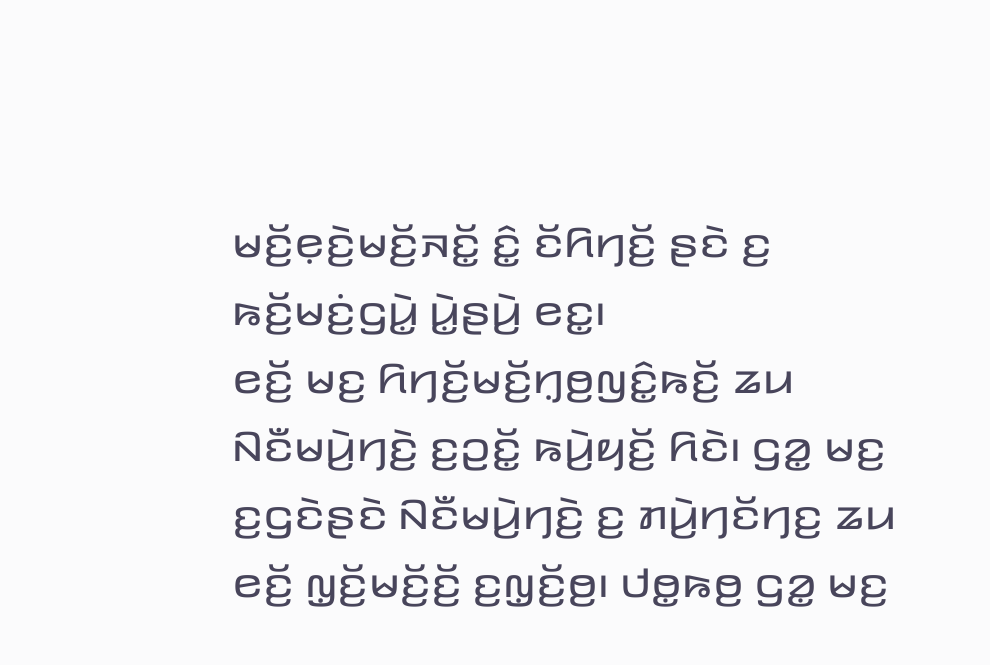ꤗꤢꤩ꤬ꤕ꤫ꤢꤧ꤬ꤗꤢꤩ꤬ꤏꤢꤩ꤭ ꤢꤨ꤭ ꤢꤩꤖꤚꤢꤩ꤬ ꤔꤢꤧ ꤢ꤬ ꤒꤢꤩ꤬ꤗꤢꤦ꤬ꤞꤣꤧ꤭ ꤣꤧ꤭ꤔꤣꤧ꤬ ꤕꤢ꤭꤯
ꤕꤢꤩ꤬ ꤗꤢ꤬ ꤖꤚꤢꤩ꤬ꤗꤢꤩ꤬ꤚ꤫ꤥ꤬ꤜꤢꤨ꤭ꤒꤢꤩ꤬ ꤘꤣ ꤡꤢꤪꤗꤣꤧ꤬ꤚꤢꤧ꤬ ꤢ꤬ꤑꤢꤩ꤭ ꤒꤣꤧ꤬ꤟꤢꤩ꤬ ꤖꤢꤧ꤯ ꤞꤤ꤭ ꤗꤢ꤬ ꤢ꤬ꤞꤢꤧꤔꤢꤧ ꤡꤢꤪꤗꤣꤧ꤬ꤚꤢꤧ꤬ ꤢ꤬ ꤊꤣꤧ꤬ꤚꤢꤩꤚꤢ꤬ ꤘꤣ ꤕꤢꤩ꤬ ꤜ꤫ꤢꤩ꤬ꤗꤢꤩ꤬ꤢꤩ꤬ ꤢ꤬ꤜ꤫ꤢꤩ꤬ꤥ꤬꤯ ꤓꤥ꤭ꤒꤥ꤬ ꤞꤤ꤭ ꤗꤢ꤬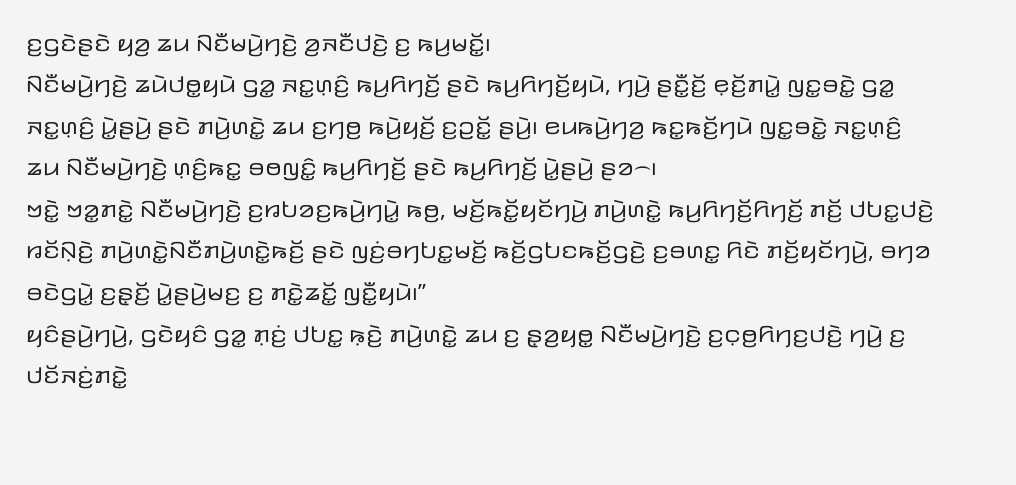ꤢ꤬ꤞꤢꤧꤔꤢꤧ ꤟꤤ꤬ ꤘꤣ ꤡꤢꤪꤗꤣꤧ꤬ꤚꤢꤧ꤬ ꤤ꤬ꤏꤢꤪꤓꤢꤧ꤬ ꤢ꤬ ꤒꤣ꤬ꤗꤢꤩ꤭꤯
ꤡꤢꤪꤗꤣꤧ꤬ꤚꤢꤧ꤬ ꤘꤣꤧꤓꤥ꤭ꤟꤣꤧ ꤞꤤ꤭ ꤏꤢ꤭ꤛ꤫ꤢꤨ꤬ ꤒꤣ꤬ꤖꤚꤢꤩ꤬ ꤔꤢꤧ ꤒꤣ꤬ꤖꤚꤢꤩ꤬ꤟꤣꤧ, ꤚꤣꤧ꤬ ꤔꤢꤪ꤭ꤢꤩ꤬ ꤕ꤫ꤢꤩ꤬ꤊꤣꤧ꤭ ꤜꤢ꤭ꤋꤢꤧ꤭ ꤞꤤ꤭ ꤏꤢ꤭ꤛ꤫ꤢꤨ꤬ ꤣꤧ꤭ꤔꤣꤧ꤬ ꤔꤢꤧ ꤊꤣꤧ꤬ꤛꤢꤧ꤭ ꤘꤣ ꤢ꤬ꤚꤥ꤬ ꤒꤣꤧ꤬ꤟꤢꤩ꤬ ꤢ꤬ꤑꤢꤩ꤭ ꤔꤣꤧ꤬꤯ ꤕꤣꤒꤣꤧ꤬ꤚꤤ꤬ ꤒꤢ꤭ꤒꤢꤩ꤬ꤚꤣꤧ ꤜꤢ꤭ꤋꤢꤧ꤭ ꤏꤢ꤭ꤛ꤫ꤢꤨ꤬ ꤘꤣ ꤡꤢꤪꤗꤣꤧ꤬ꤚꤢꤧ꤬ ꤛ꤫ꤢꤨ꤬ꤒꤢ꤭ ꤋꤥꤜꤢꤨ꤭ ꤒꤣ꤬ꤖꤚꤢꤩ꤬ ꤔꤢꤧ ꤒꤣ꤬ꤖꤚꤢꤩ꤬ ꤣꤧ꤭ꤔꤣꤧ꤬ ꤔꤤ꤮꤯
ꤠꤢꤧ꤭ ꤠꤤ꤭ꤊꤢꤧ꤭ ꤡꤢꤪꤗꤣꤧ꤬ꤚꤢꤧ꤬ ꤢ꤬ꤙꤝꤤꤢ꤬ꤒꤣꤧ꤬ꤚꤣꤧ꤭ ꤒꤥ꤬, ꤗꤢꤩ꤬ꤒꤢꤩ꤭ꤟꤢꤩꤚꤣꤧ꤬ ꤊꤣꤧ꤬ꤛꤢꤧ꤭ ꤒꤣ꤬ꤖꤚꤢꤩ꤬ꤖꤚꤢꤩ꤬ ꤊꤢꤩ꤬ ꤓꤝꤢ꤭ꤓꤢꤧ꤬ ꤙꤢꤩꤡ꤫ꤢꤧ꤬ ꤊꤣꤧ꤬ꤛꤢꤧ꤭ꤡꤢꤪꤊꤣꤧ꤬ꤛꤢꤧ꤭ꤒꤢꤩ꤬ ꤔꤢꤧ ꤜꤢꤦ꤬ꤋꤚꤝꤢ꤭ꤗꤢꤩ꤬ ꤒꤢꤩ꤬ꤞꤝꤢꤒꤢꤩ꤬ꤞꤢꤧ꤬ ꤢ꤬ꤋꤛꤢ꤭ ꤖꤢꤧ ꤊꤢꤩ꤬ꤟꤢꤩꤚꤣꤧ꤬, ꤋꤚꤤ ꤋꤢꤧꤞꤣꤧ꤭ ꤢ꤬ꤔ꤫ꤢꤩ꤬ ꤣꤧ꤭ꤔꤣꤧ꤬ꤗꤢ꤬ ꤢ꤬ ꤊꤢꤧ꤭ꤘꤢꤩ꤭ ꤜꤢꤪ꤭ꤟꤣꤧ꤯”
ꤟꤢꤨꤔꤣꤧ꤬ꤚꤣꤧ꤬, ꤞꤢꤧꤟꤢꤨ ꤞꤤ꤭ ꤊ꤫ꤢꤦ꤬ ꤓꤝꤢ꤭ ꤒ꤫ꤢꤧ꤬ ꤊꤣꤧ꤬ꤛꤢꤧ꤭ ꤘꤣ ꤢ꤬ ꤔ꤫ꤤ꤬ꤟꤥ꤭ ꤡꤢꤪꤗꤣꤧ꤬ꤚꤢꤧ꤬ ꤢ꤬ꤍ꤫ꤥ꤬ꤖꤚꤢ꤬ꤓꤢꤧ꤬ ꤚꤣꤧ꤬ ꤢ꤬ ꤓꤢꤩꤏꤢꤦ꤬ꤊꤢꤧ꤭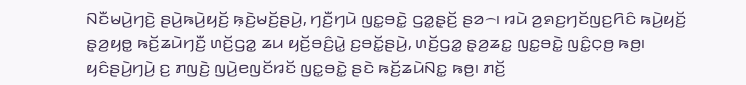ꤡꤢꤪꤗꤣꤧ꤬ꤚꤢꤧ꤬ ꤔꤣꤧ꤬ꤒꤣꤧ꤬ꤟꤢꤩ꤬ ꤒ꤫ꤢꤧ꤬ꤗꤢꤩ꤬ꤔꤣꤧ꤬, ꤚꤢꤪ꤬ꤚꤣꤧ ꤜꤢ꤭ꤋꤢꤧ꤭ ꤞꤤ꤭ꤔ꤫ꤢꤩ꤬ ꤔꤤ꤮꤯ ꤙꤣꤧ ꤤ꤬ꤎꤢ꤬ꤚꤢꤩꤜꤢ꤬ꤖꤢꤨ ꤒꤣꤧ꤬ꤟꤢꤩ꤬ ꤔ꤫ꤤ꤬ꤟꤥ꤭ ꤒꤢꤩ꤬ꤘꤣꤧꤚꤢꤪ꤬ ꤛꤢꤩ꤬ꤞꤤ꤭ ꤘꤣ ꤟꤢꤩ꤬ꤋꤢꤨ꤬ꤣꤧ꤭ ꤢ꤬ꤋꤢꤩ꤭ꤔꤣꤧ꤬, ꤛꤢꤩ꤬ꤞꤤ꤭ ꤔ꤫ꤤ꤬ꤘꤢ꤭ ꤜꤢ꤭ꤋꤢꤧ꤭ ꤜꤢꤨ꤭ꤍ꤫ꤥ꤬ ꤒꤥ꤬꤯ ꤟꤢꤨꤔꤣꤧ꤬ꤚꤣꤧ꤬ ꤢ꤬ ꤊꤜꤢꤧ꤬ ꤜꤣꤧ꤬ꤕꤜꤢꤩꤙꤢꤩ ꤜꤢ꤭ꤋꤢꤧ꤭ ꤔꤢꤧ ꤒꤢꤩ꤬ꤘꤣꤧꤡꤢ꤭ ꤒꤥ꤬꤯ ꤊꤢꤩ꤬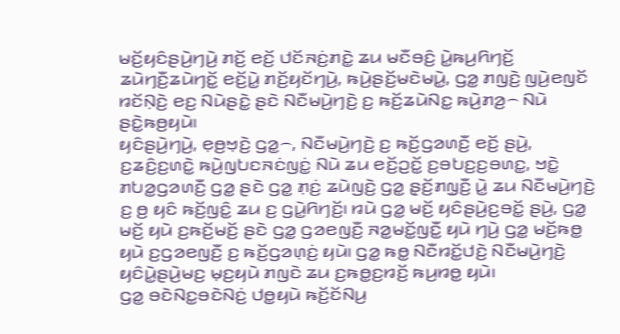ꤗꤢꤩ꤬ꤟꤢꤨꤔꤣꤧ꤬ꤚꤣꤧ꤬ ꤊꤢꤩ꤬ ꤕꤢꤩ꤬ ꤓꤢꤩꤏꤢꤦ꤬ꤊꤢꤧ꤭ ꤘꤣ ꤗꤢꤪꤋꤢꤨ꤬ ꤣꤧ꤭ꤒꤣ꤬ꤖꤚꤢꤩ꤬ ꤘꤣꤧꤚꤢꤪ꤬ꤘꤣꤧꤚꤢꤩ꤭ ꤕꤢꤩ꤬ꤣꤧ꤭ ꤊꤢꤩ꤬ꤟꤢꤩꤚꤣꤧ꤬, ꤒꤣꤧ꤬ꤔꤢꤩ꤬ꤗꤢꤧꤗꤣꤧ꤭, ꤞꤤ꤭ ꤊꤜꤢꤧ꤬ ꤜꤣꤧ꤬ꤕꤜꤢꤩ ꤙꤢꤩꤡ꤫ꤢꤧ꤬ ꤕꤢ꤬ ꤡꤣꤧꤔꤢꤧ꤭ ꤔꤢꤧ ꤡꤢꤪꤗꤣꤧ꤬ꤚꤢꤧ꤬ ꤢ꤬ ꤒꤢꤩ꤬ꤘꤣꤧꤡꤢ꤭ ꤒꤣꤧ꤬ꤊꤤ꤬꤮ ꤡꤣꤧ ꤔꤢꤧ꤭ꤒꤥ꤬ꤟꤣꤧ꤯
ꤟꤢꤨꤔꤣꤧ꤬ꤚꤣꤧ꤬, ꤕ꤫ꤥ꤬ꤠ꤫ꤢꤧ꤬ ꤞꤤ꤭꤮, ꤡꤢꤪꤗꤣꤧ꤬ꤚꤢꤧ꤬ ꤢ꤬ ꤒꤢꤩ꤬ꤞꤤꤛꤢꤪ꤬ ꤕꤢꤩ꤬ ꤔꤣꤧ꤬, ꤢ꤬ꤘꤢꤨ꤬ꤢ꤬ꤛꤢꤧ꤭ ꤒꤣꤧ꤬ꤜꤝꤢꤏꤢꤦꤜꤢꤦ꤭ ꤡꤣꤧ ꤘꤣ ꤕꤢꤩ꤬ꤑꤢꤩ꤭ ꤢ꤬ꤋꤝꤢ꤬ꤢ꤬ꤋꤛꤢ꤭, ꤠꤢꤧ꤭ ꤊꤝꤤ꤭ꤞꤤꤛꤢꤪ꤬ ꤞꤤ꤭ ꤔꤢꤧ ꤞꤤ꤭ ꤊ꤫ꤢꤦ꤬ ꤘꤣꤧꤜꤢꤧ꤬ ꤞꤤ꤭ ꤔ꤫ꤢꤩ꤬ꤊꤜ꤫ꤢꤪ꤬ ꤣꤧ꤭ ꤘꤣ ꤡꤢꤪꤗꤣꤧ꤬ꤚꤢꤧ꤬ ꤢ꤬ ꤥ꤬ ꤟꤢꤨ ꤒꤢꤩ꤬ꤜꤢꤨ꤭ ꤘꤣ ꤢ꤬ ꤞꤣꤧ꤭ꤖꤚꤢꤩ꤬꤯ ꤙꤣꤧ ꤞꤤ꤭ ꤗꤢꤩ꤬ ꤟꤢꤨꤔꤣꤧ꤬ꤢ꤬ꤋꤢꤩ꤭ ꤔꤣꤧ꤬, ꤞꤤ꤭ ꤗꤢꤩ꤬ ꤟꤣꤧ ꤢ꤬ꤒꤢꤩ꤬ꤗꤢꤩ꤬ ꤔꤢꤧ ꤞꤤ꤭ ꤞꤤꤕꤜꤢꤪ꤬ ꤏꤤ꤭ꤗꤢꤩ꤭ꤜꤢꤪ꤭ ꤟꤣꤧ ꤚꤣꤧ꤬ ꤞꤤ꤭ ꤗꤢꤩ꤬ꤒꤥ꤭ ꤟꤣꤧ ꤢ꤬ꤞꤤꤕꤜꤢꤪ꤬ ꤢ꤬ ꤒꤢꤩ꤬ꤞꤤꤛ꤫ꤢꤦ꤬ ꤟꤣꤧ꤯ ꤞꤤ꤭ ꤒꤥ꤭ ꤡꤢꤪꤙꤢꤩ꤭ꤓꤢꤧ꤬ ꤡꤢꤪꤗꤣꤧ꤬ꤚꤢꤧ꤬ ꤟꤢꤨꤣꤧ꤭ꤔꤣꤧ꤬ꤗꤢ꤬ ꤗ꤫ꤢ꤬ꤟꤣꤧ ꤊꤜꤢꤧ ꤘꤣ ꤢ꤬ꤒꤥ꤭ꤢ꤬ꤙꤢꤩ꤬ ꤒꤣ꤬ꤙꤥ꤭ ꤟꤣꤧ꤯
ꤞꤤ꤭ ꤋꤢꤧꤡꤢ꤭ꤋꤢꤧꤡꤢꤦ꤬ ꤓꤥ꤭ꤟꤣꤧ ꤒꤢꤩ꤬ꤢꤩꤡꤣ꤬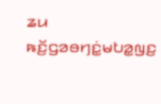ꤘꤣ ꤒꤢꤩ꤬ꤞꤤꤋꤚꤢꤦ꤭ꤗꤝꤤ꤭ꤜꤢ꤬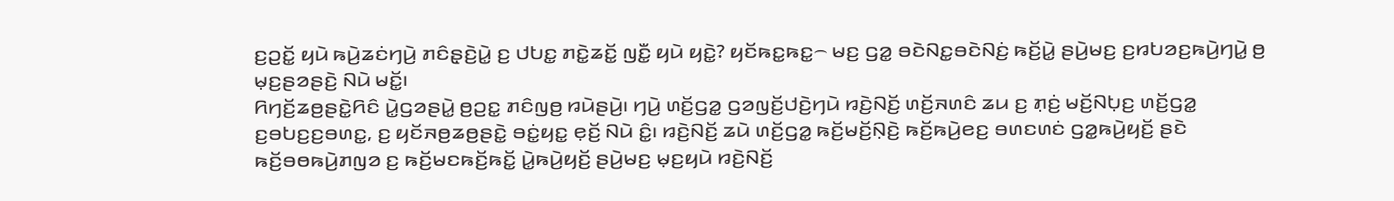ꤢ꤬ꤑꤢꤩ꤭ ꤟꤣꤧ ꤒꤣꤧ꤬ꤘꤢꤦꤚꤣꤧ꤬ ꤊꤢꤨꤔ꤫ꤢꤧ꤬ꤣꤧ꤭ ꤢ꤬ ꤓꤝꤢ꤭ ꤊꤢꤧ꤭ꤘꤢꤩ꤭ ꤜꤢꤪ꤭ ꤟꤣꤧ ꤟꤢꤧ꤭? ꤟꤢꤩꤒꤢ꤭ꤒꤢ꤭꤮ ꤗꤢ꤬ ꤞꤤ꤭ ꤋꤢꤧꤡꤢ꤭ꤋꤢꤧꤡꤢꤦ꤬ ꤒꤢꤩ꤬ꤣꤧ꤭ ꤔꤣꤧ꤬ꤗꤢ꤬ ꤢ꤬ꤙꤝꤤꤢ꤬ꤒꤣꤧ꤬ꤚꤣꤧ꤭ ꤥ꤬ ꤗ꤫ꤢ꤬ꤔꤤꤔꤢꤧ꤬ ꤡꤣꤧ ꤗꤢꤩ꤭꤯
ꤖꤚꤢꤩ꤬ꤘꤥ꤬ꤔꤢꤧ꤭ꤖꤢꤨ ꤣꤧ꤭ꤞꤤꤔꤣꤧ꤭ ꤥ꤬ꤑꤢ꤭ ꤊꤢꤨꤜꤥ꤬ ꤙꤣꤧꤔꤣꤧ꤬꤯ ꤚꤣꤧ꤬ ꤛꤢꤩ꤬ꤞꤤ꤭ ꤞꤤꤜꤢꤩ꤬ꤓꤢꤧ꤬ꤚꤣꤧ ꤙꤢꤧ꤬ꤡꤢꤩ꤬ ꤛꤢꤩ꤬ꤏꤛꤢꤨ ꤘꤣ ꤢ꤬ ꤊ꤫ꤢꤦ꤬ ꤗꤢꤩ꤬ꤡꤝ꤫ꤢ꤬ ꤛꤢꤩ꤬ꤞꤤ꤭ ꤢ꤬ꤋꤝꤢ꤬ꤢ꤬ꤋꤛꤢ꤭, ꤢ꤬ ꤟꤢꤩꤏꤥ꤬ꤘꤥ꤬ꤔꤢꤧ꤭ ꤋꤢꤦ꤭ꤟꤢ꤭ ꤕ꤫ꤢꤩ꤬ ꤡꤣꤧ ꤢꤨ꤭꤯ ꤙꤢꤧ꤬ꤡꤢꤩ꤬ ꤘꤣꤧ ꤛꤢꤩ꤬ꤞꤤ꤭ ꤒꤢꤩ꤬ꤗꤢꤩ꤬ꤡ꤫ꤢꤧ꤬ ꤒꤢꤩ꤬ꤒꤣꤧ꤬ꤕꤢ꤬ ꤋꤛꤢꤛꤢꤦ ꤞꤤ꤭ꤒꤣꤧ꤬ꤟꤢꤩ꤬ ꤔꤢꤧ ꤒꤢꤩ꤬ꤋꤥꤒꤣꤧ꤬ꤊꤜꤤ ꤢ꤬ ꤒꤢꤩ꤬ꤗꤢꤒꤢꤩ꤬ꤒꤢꤩ꤭ ꤣꤧ꤭ꤒꤣꤧ꤬ꤟꤢꤩ꤬ ꤔꤣꤧ꤬ꤗꤢ꤬ ꤗ꤫ꤢ꤬ꤟꤣꤧ ꤙꤢꤧ꤬ꤡꤢꤩ꤬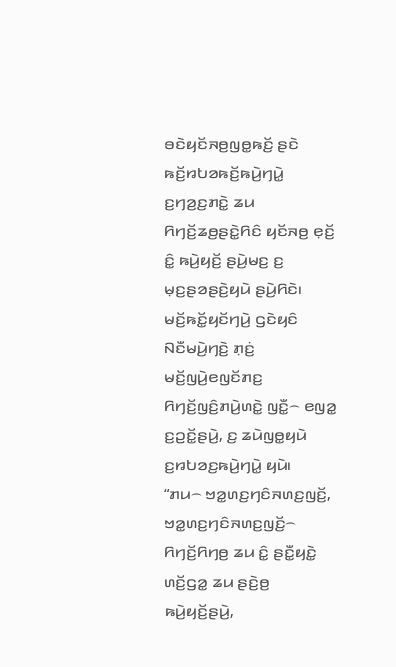ꤋꤢꤧꤟꤢꤩꤏꤥ꤬ꤜꤥ꤭ꤒꤢꤩ꤬ ꤔꤢꤧ ꤒꤢꤩ꤬ꤙꤝꤤꤒꤢꤩ꤬ꤒꤣꤧ꤬ꤚꤣꤧ꤭ ꤢ꤬ꤚꤤ꤬ꤢ꤬ꤊꤢꤧ꤭ ꤘꤣ ꤖꤚꤢꤩ꤬ꤘꤥ꤬ꤔꤢꤧ꤭ꤖꤢꤨ ꤟꤢꤩꤏꤥ꤬ ꤕ꤫ꤢꤩ꤬ ꤢꤨ꤭ ꤒꤣꤧ꤬ꤟꤢꤩ꤬ ꤔꤣꤧ꤬ꤗꤢ꤬ ꤢ꤬ ꤗ꤫ꤢ꤬ꤔꤤꤔꤢꤧ꤬ꤟꤣꤧ ꤔꤣꤧ꤬ꤖꤢꤧ꤯
ꤗꤢꤩ꤬ꤒꤢꤩ꤭ꤟꤢꤩꤚꤣꤧ꤬ ꤞꤢꤧꤟꤢꤨ ꤡꤢꤪꤗꤣꤧ꤬ꤚꤢꤧ꤬ ꤊ꤫ꤢꤦ꤬ ꤗꤢꤩ꤬ꤜꤣꤧ꤬ꤕꤜꤢꤩꤊꤢ꤬ ꤖꤚꤢꤩ꤬ꤜꤢꤨ꤬ꤊꤣꤧ꤬ꤛꤢꤧ꤭ ꤜꤢꤪ꤭꤮ ꤕꤜꤤ꤭ ꤢ꤬ꤑꤢꤩ꤭ꤔꤣꤧ꤬, ꤢ꤬ ꤘꤣꤧꤜꤥ꤭ꤟꤣꤧ ꤢ꤬ꤙꤝꤤꤢ꤬ꤒꤣꤧ꤬ꤚꤣꤧ꤭ ꤟꤣꤧ꤯
“ꤊꤣ꤮ ꤠꤤ꤭ꤛꤢ꤬ꤚꤢꤨꤏꤛꤢ꤬ꤜꤢꤩ꤬, ꤠꤤ꤭ꤛꤢ꤬ꤚꤢꤨꤏꤛꤢ꤬ꤜꤢꤩ꤬꤮ ꤖꤚꤢꤩ꤬ꤖꤚꤥ꤬ ꤘꤣ ꤢꤨ꤭ ꤔꤢꤪ꤭ꤟꤢꤧ꤭ ꤛꤢꤩ꤬ꤞꤤ꤭ ꤘꤣ ꤔꤢꤧ꤬ꤥ꤬ ꤒꤣꤧ꤬ꤟꤢꤩ꤬ꤔꤣꤧ꤬,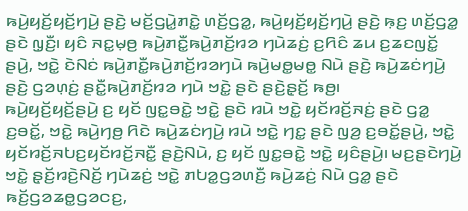ꤒꤣꤧ꤬ꤟꤢꤩ꤬ꤟꤢꤩ꤬ꤚꤣꤧ꤬ ꤔꤢꤧ꤬ ꤗꤢꤩ꤬ꤞꤣꤧ꤭ꤊꤢꤧ꤭ ꤛꤢꤩ꤬ꤞꤤ꤭, ꤒꤣꤧ꤬ꤟꤢꤩ꤬ꤟꤢꤩ꤬ꤚꤣꤧ꤬ ꤔꤢꤧ꤬ ꤒ꤫ꤢ꤬ ꤛꤢꤩ꤬ꤞꤤ꤭ ꤔꤢꤧ ꤜ꤫ꤢꤪ꤬꤯ ꤟꤢꤨ ꤏꤢ꤭ꤗ꤫ꤥ꤬ ꤒꤣꤧ꤬ꤊꤢꤪ꤭ꤒꤣꤧ꤬ꤊꤢꤩ꤬ꤙꤤ ꤚꤣꤧꤘꤢꤦ꤬ ꤢ꤬ꤖꤢꤨ ꤘꤣ ꤢ꤬ꤘꤢꤜꤢꤩ꤭ ꤔꤣꤧ꤬, ꤠꤢꤧ꤭ ꤢꤧꤡꤢꤦ ꤒꤣꤧ꤬ꤊꤢꤪ꤭ꤒꤣꤧ꤬ꤊꤢꤩ꤬ꤙꤤꤚꤣꤧ ꤒꤣꤧ꤬ꤗꤥ꤭ꤗꤥ꤭ ꤡꤣꤧ ꤔꤢꤧ꤬ ꤒꤣꤧ꤬ꤘꤢꤦꤚꤣꤧ꤬ ꤔꤢꤧ꤬ ꤞꤤꤛ꤫ꤢꤦ꤬ ꤔꤢꤪ꤭ꤒꤣꤧ꤬ꤊꤢꤩ꤬ꤙꤤ ꤚꤣꤧ ꤠꤢꤧ꤭ ꤔꤢꤧ ꤔꤢꤧ꤬ꤔ꤫ꤢꤩ꤬ ꤒꤥ꤬꤯
ꤒꤣꤧ꤬ꤟꤢꤩ꤬ꤟꤢꤩ꤬ꤔꤣꤧ꤬ ꤢ꤬ ꤟꤢꤩ ꤜꤢ꤭ꤋꤢꤧ꤭ ꤠꤢꤧ꤭ ꤔꤢꤧ ꤙꤣꤧ ꤠꤢꤧ꤭ ꤟꤢꤩꤙꤢꤩ꤬ꤏꤢꤦ꤬ ꤔꤢꤧ ꤞꤤ꤭ ꤢ꤬ꤋꤢꤩ꤭, ꤠꤢꤧ꤭ ꤒꤣꤧ꤬ꤚꤥ꤬ ꤖꤢꤧ ꤒꤣꤧ꤬ꤘꤢꤦꤚꤣꤧ꤬ ꤙꤣꤧ ꤠꤢꤧ꤭ ꤚꤢ꤭ ꤔꤢꤧ ꤜꤤ꤬ ꤢ꤬ꤋꤢꤩ꤭ꤔꤣꤧ꤬, ꤠꤢꤧ꤭ ꤟꤢꤩꤙꤢꤩ꤬ꤏꤝꤢ꤬ꤟꤢꤩꤙꤢꤩ꤬ꤏꤢꤪ꤭ ꤔꤢꤧ꤬ꤡꤣꤧ, ꤢ꤬ ꤟꤢꤩ ꤜꤢ꤭ꤋꤢꤧ꤭ ꤠꤢꤧ꤭ ꤟꤢꤨꤔꤣꤧ꤬꤯ ꤗꤢ꤬ꤔꤢꤧꤚꤣꤧ꤬ ꤠꤢꤧ꤭ ꤔ꤫ꤢꤩ꤬ꤙꤢꤧ꤬ꤡꤢꤩ꤬ ꤚꤣꤧꤘꤢꤦ꤬ ꤠꤢꤧ꤭ ꤊꤝꤤ꤭ꤞꤤꤛꤢꤪ꤬ ꤒꤣꤧ꤬ꤘꤢꤦ꤬ ꤡꤣꤧ ꤞꤤ꤭ ꤔꤢꤧ ꤒꤢꤩ꤬ꤞꤤꤘꤥ꤭ꤞꤤꤍꤢ꤬,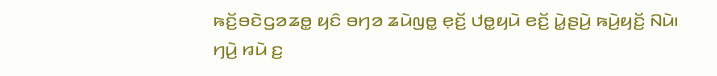ꤒꤢꤩ꤬ꤋꤢꤧꤞꤤꤘꤥ꤭ ꤟꤢꤨ ꤋꤚꤤ ꤘꤣꤧꤜꤥ꤭ ꤕ꤫ꤢꤩ꤬ ꤓꤥ꤭ꤟꤣꤧ ꤕꤢꤩ꤬ ꤣꤧ꤭ꤔꤣꤧ꤬ ꤒꤣꤧ꤬ꤟꤢꤩ꤬ ꤡꤣꤧ꤯
ꤚꤣꤧ꤬ ꤙꤣꤧ ꤢ꤬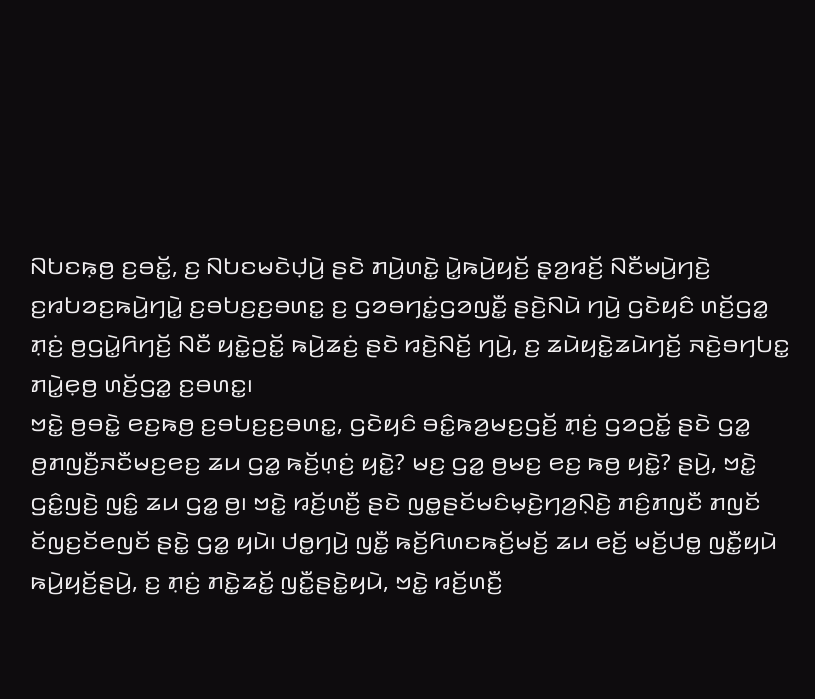ꤡꤝꤢꤒ꤫ꤥ꤬ ꤢ꤬ꤋꤢꤩ꤭, ꤢ꤬ ꤡꤝꤢꤗꤢꤧꤓ꤫ꤣꤧ꤬ ꤔꤢꤧ ꤊꤣꤧ꤬ꤛꤢꤧ꤭ ꤣꤧ꤭ꤒꤣꤧ꤬ꤟꤢꤩ꤬ ꤔ꤫ꤤ꤬ꤙꤢꤩ꤬ ꤡꤢꤪꤗꤣꤧ꤬ꤚꤢꤧ꤬ ꤢ꤬ꤙꤝꤤꤢ꤬ꤒꤣꤧ꤬ꤚꤣꤧ꤭ ꤢ꤬ꤋꤝꤢ꤬ꤢ꤬ꤋꤛꤢ꤭ ꤢ꤬ ꤞꤤꤋꤚꤢꤦ꤭ꤞꤤꤜꤢꤪ꤭ ꤔꤢꤧ꤬ꤡꤣꤧ ꤚꤣꤧ꤬ ꤞꤢꤧꤟꤢꤨ ꤛꤢꤩ꤬ꤞꤤ꤭ ꤊ꤫ꤢꤦ꤬ ꤥ꤬ꤞꤣꤧ꤭ꤖꤚꤢꤩ꤬ ꤡꤢꤪ ꤟꤢꤧ꤭ꤑꤢꤩ꤭ ꤒꤣꤧ꤬ꤘꤢꤦ꤬ ꤔꤢꤧ ꤙꤢꤧ꤬ꤡꤢꤩ꤬ ꤚꤣꤧ꤬, ꤢ꤬ ꤘꤣꤧꤟꤢꤧ꤭ꤘꤣꤧꤚꤢꤩ꤬ ꤏꤢꤧ꤬ꤋꤚꤝꤢ꤭ ꤊꤣꤧ꤭ꤕ꤫ꤥ꤬ ꤛꤢꤩ꤬ꤞꤤ꤭ ꤢ꤬ꤋꤛꤢ꤭꤯
ꤠꤢꤧ꤭ ꤥ꤬ꤋꤢꤧ꤭ ꤕꤢ꤬ꤒꤥ꤬ ꤢ꤬ꤋꤝꤢ꤬ꤢ꤬ꤋꤛꤢ꤭, ꤞꤢꤧꤟꤢꤨ ꤋꤢꤨ꤭ꤒꤤ꤬ꤗꤢ꤬ꤞꤢꤩ꤬ ꤊ꤫ꤢꤦ꤬ ꤞꤤꤑꤢꤩ꤭ ꤔꤢꤧ ꤞꤤ꤭ ꤥ꤬ꤊꤜꤢꤪ꤬ꤏꤢꤪꤗꤢ꤬ꤕꤢ꤬ ꤘꤣ ꤞꤤ꤭ ꤒꤢꤩ꤬ꤛ꤫ꤢꤦ꤬ ꤟꤢꤧ꤭? ꤗꤢ꤬ ꤞꤤ꤭ ꤥ꤬ꤗꤢ꤬ ꤕꤢ꤬ ꤒꤥ꤬ ꤟꤢꤧ꤭? ꤔꤣꤧ꤬, ꤠꤢꤧ꤭ ꤞꤢꤨ꤭ꤜꤢꤧ꤬ ꤜꤢꤨ꤭ ꤘꤣ ꤞꤤ꤭ ꤥ꤬꤯ ꤠꤢꤧ꤭ ꤙꤢꤩ꤬ꤛꤢꤪ꤬ ꤔꤢꤧ ꤜꤥ꤭ꤔꤢꤩꤗꤢꤨꤗ꤫ꤢꤧ꤬ꤚꤤ꤬ꤡ꤫ꤢꤧ꤬ ꤊꤢꤨ꤬ꤊꤜꤢꤪ ꤊꤜꤢꤩ ꤢꤩꤜꤢ꤬ꤢꤩꤕꤜꤢꤩ ꤔꤢꤧ꤭ ꤞꤤ꤭ ꤟꤣꤧ꤯ ꤓꤥ꤭ꤚꤣꤧ꤬ ꤜꤢꤪ꤭ ꤒꤢꤩ꤬ꤖꤛꤢꤒꤢꤩ꤬ꤗꤢꤩ꤬ ꤘꤣ ꤕꤢꤩ꤬ ꤗꤢꤩ꤬ꤓꤥ꤭ ꤜꤢꤪ꤭ꤟꤣꤧ ꤒꤣꤧ꤬ꤟꤢꤩ꤬ꤔꤣꤧ꤬, ꤢ꤬ ꤊ꤫ꤢꤦ꤬ ꤊꤢꤧ꤭ꤘꤢꤩ꤭ ꤜꤢꤪ꤭ꤔꤢꤧ꤭ꤟꤣꤧ, ꤠꤢꤧ꤭ ꤙꤢꤩ꤬ꤛꤢꤪ꤬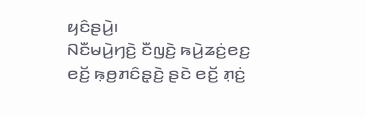ꤟꤢꤨꤔꤣꤧ꤬꤯
ꤡꤢꤪꤗꤣꤧ꤬ꤚꤢꤧ꤬ ꤢꤪꤜꤢꤧ꤬ ꤒꤣꤧ꤬ꤘꤢꤦ꤬ꤕꤢ꤬ ꤕꤢꤩ꤬ ꤒ꤫ꤥ꤬ꤊꤢꤨꤔ꤫ꤢꤧ꤬ ꤔꤢꤧ ꤕꤢꤩ꤬ ꤊ꤫ꤢꤦ꤬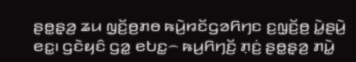ꤔꤥ꤭ꤔ꤫ꤤ꤬ ꤘꤣ ꤜ꤫ꤢꤩ꤬ꤥ꤬ꤊꤥ ꤒꤣꤧ꤬ꤙꤢꤩꤞꤤꤖꤚꤢ ꤢ꤬ꤜ꤫ꤢꤩ꤬ꤥ꤬ ꤣꤧ꤭ꤔꤣꤧ꤬ ꤕꤢ꤭꤯ ꤞꤢꤧꤟꤢꤨ ꤞꤤ꤭ ꤕꤝꤢ꤭꤮ ꤒꤣ꤬ꤖꤚꤢꤩ꤬ ꤊ꤫ꤢꤦ꤬ ꤔꤥ꤭ꤔ꤫ꤤ꤬ ꤊꤣꤧ꤭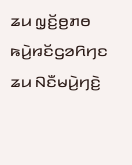ꤘꤣ ꤜ꤫ꤢꤩ꤬ꤥ꤬ꤊꤥ ꤒꤣꤧ꤬ꤙꤢꤩꤞꤤꤖꤚꤢ ꤘꤣ ꤡꤢꤪꤗꤣꤧ꤬ꤚꤢꤧ꤬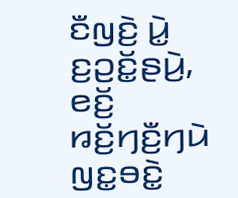ꤢꤪꤜꤢꤧ꤬ ꤣꤧ꤭ ꤢ꤬ꤑꤢꤩ꤭ꤔꤣꤧ꤬, ꤕꤢꤩ꤬ ꤙꤢꤩ꤬ꤚꤢꤪ꤬ꤚꤣꤧ ꤜꤢ꤭ꤋꤢꤧ꤭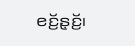ꤕꤢꤩ꤬ꤔ꤫ꤢꤩ꤬꤯